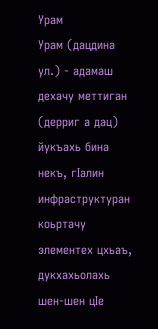Урам
Урам (дацдина ул.) - адамаш дехачу меттиган (дерриг а дац) йукъахь бина некъ, гIалин инфраструктуран коьртачу элементех цхьаъ, дукхахьолахь шен-шен цIе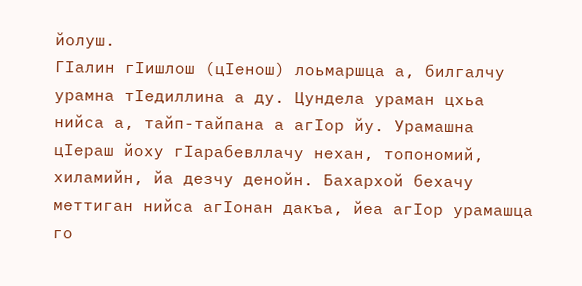йолуш.
ГIалин гIишлош (цIенош) лоьмаршца а, билгалчу урамна тIедиллина а ду. Цундела ураман цхьа нийса а, тайп-тайпана а агIор йу. Урамашна цIераш йоху гIарабевллачу нехан, топономий, хиламийн, йа дезчу денойн. Бахархой бехачу меттиган нийса агIонан дакъа, йеа агIор урамашца го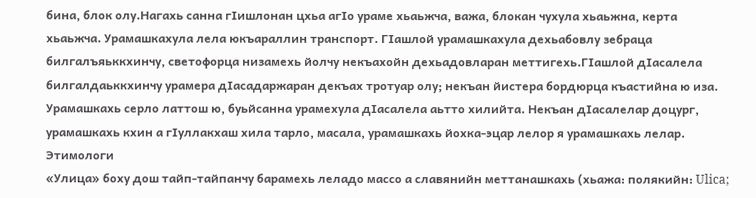бина, блок олу.Нагахь санна гӀишлонан цхьа агӀо ураме хьаьжча, важа, блокан чухула хьаьжна, керта хьаьжча. Урамашкахула лела юкъараллин транспорт. ГӀашлой урамашкахула дехьабовлу зебраца билгалъяьккхинчу, светофорца низамехь йолчу некъахойн дехьадовларан меттигехь.ГӀашлой дӀасалела билгалдаьккхинчу урамера дӀасадаржаран декъах тротуар олу; некъан йистера бордюрца къастийна ю иза. Урамашкахь серло латтош ю, буьйсанна урамехула дӀасалела аьтто хилийта. Некъан дӀасалелар доцург, урамашкахь кхин а гӀуллакхаш хила тарло, масала, урамашкахь йохка-эцар лелор я урамашкахь лелар.
Этимологи
«Улица» боху дош тайп-тайпанчу барамехь леладо массо а славянийн меттанашкахь (хьажа: полякийн: Ulica;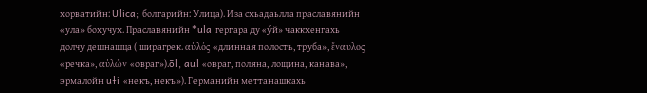хорватийн: Ulica; болгарийн: Улица). Иза схьадаьлла праславянийн «ула» бохучух. Праславянийн *ula гергара ду «у́й» чаккхенгахь долчу дешнашца ( ширагрек. αὑλός «длинная полость, труба», ἔναυλος «речка», αὑλών «овраг»).ōl, aul «овраг, поляна, лощина, канава», эрмалойн uɫi «некъ, некъ»). Германийн меттанашкахь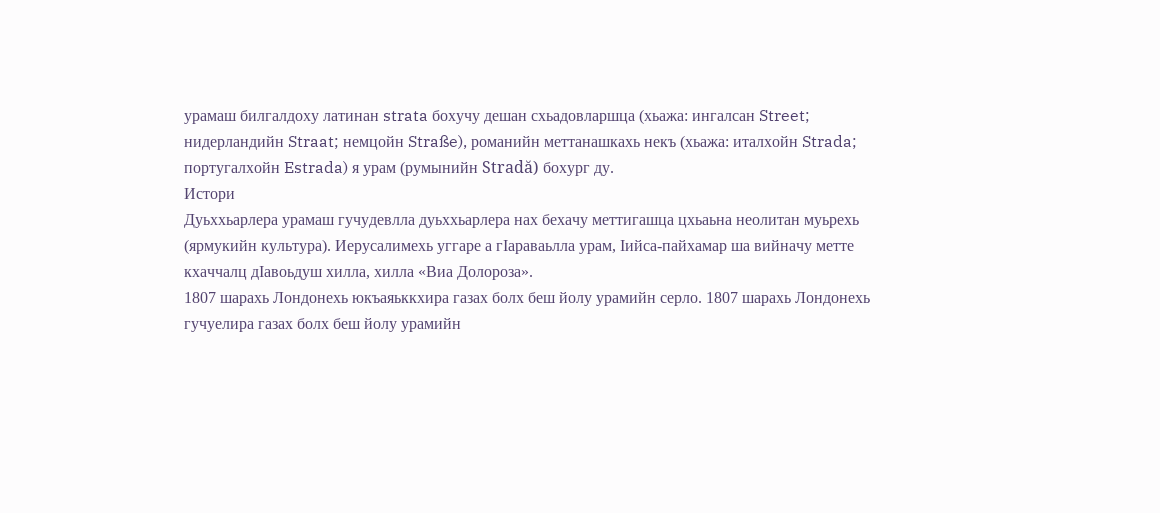урамаш билгалдоху латинан strata бохучу дешан схьадовларшца (хьажа: ингалсан Street; нидерландийн Straat; немцойн Straße), романийн меттанашкахь некъ (хьажа: италхойн Strada; португалхойн Estrada) я урам (румынийн Stradă) бохург ду.
Истори
Дуьххьарлера урамаш гучудевлла дуьххьарлера нах бехачу меттигашца цхьаьна неолитан муьрехь (ярмукийн культура). Иерусалимехь уггаре а гӀараваьлла урам, Ӏийса-пайхамар ша вийначу метте кхаччалц дӀавоьдуш хилла, хилла «Виа Долороза».
1807 шарахь Лондонехь юкъаяьккхира газах болх беш йолу урамийн серло. 1807 шарахь Лондонехь гучуелира газах болх беш йолу урамийн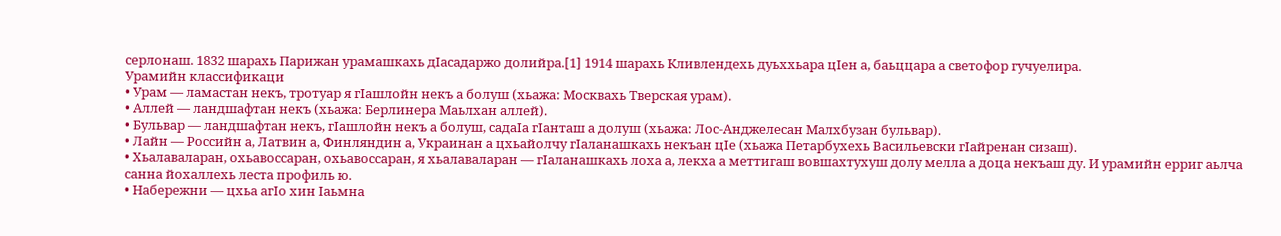серлонаш. 1832 шарахь Парижан урамашкахь дӀасадаржо долийра.[1] 1914 шарахь Кливлендехь дуьххьара цӀен а, баьццара а светофор гучуелира.
Урамийн классификаци
• Урам — ламастан некъ, тротуар я гӀашлойн некъ а болуш (хьажа: Москвахь Тверская урам).
• Аллей — ландшафтан некъ (хьажа: Берлинера Маьлхан аллей).
• Бульвар — ландшафтан некъ, гӀашлойн некъ а болуш, садаӀа гӀанташ а долуш (хьажа: Лос-Анджелесан Малхбузан бульвар).
• Лайн — Российн а, Латвин а, Финляндин а, Украинан а цхьайолчу гӀаланашкахь некъан цӀе (хьажа Петарбухехь Васильевски гӀайренан сизаш).
• Хьалаваларан, охьавоссаран, охьавоссаран, я хьалаваларан — гӀаланашкахь лоха а, лекха а меттигаш вовшахтухуш долу мелла а доца некъаш ду. И урамийн ерриг аьлча санна йохаллехь леста профиль ю.
• Набережни — цхьа агӀо хин Ӏаьмна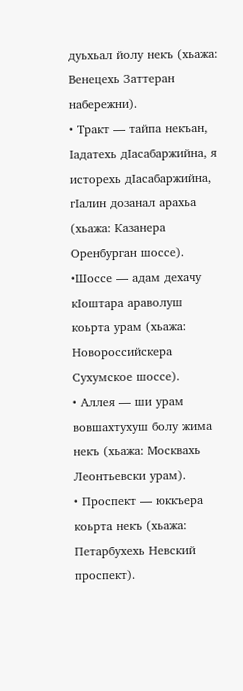дуьхьал йолу некъ (хьажа: Венецехь Заттеран набережни).
• Тракт — тайпа некъан, Ӏадатехь дӀасабаржийна, я исторехь дӀасабаржийна, гӀалин дозанал арахьа (хьажа: Казанера Оренбурган шоссе).
•Шоссе — адам дехачу кӀоштара араволуш коьрта урам (хьажа: Новороссийскера Сухумское шоссе).
• Аллея — ши урам вовшахтухуш болу жима некъ (хьажа: Москвахь Леонтьевски урам).
• Проспект — юккъера коьрта некъ (хьажа: Петарбухехь Невский проспект).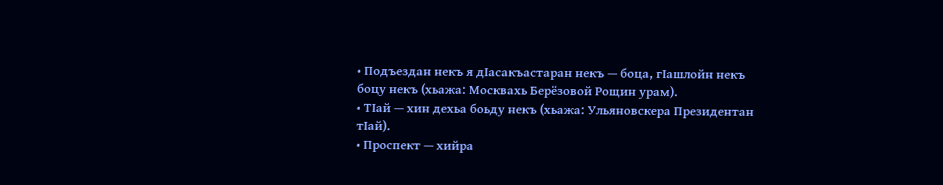• Подъездан некъ я дӀасакъастаран некъ — боца, гӀашлойн некъ боцу некъ (хьажа: Москвахь Берёзовой Рощин урам).
• ТӀай — хин дехьа боьду некъ (хьажа: Ульяновскера Президентан тӀай).
• Проспект — хийра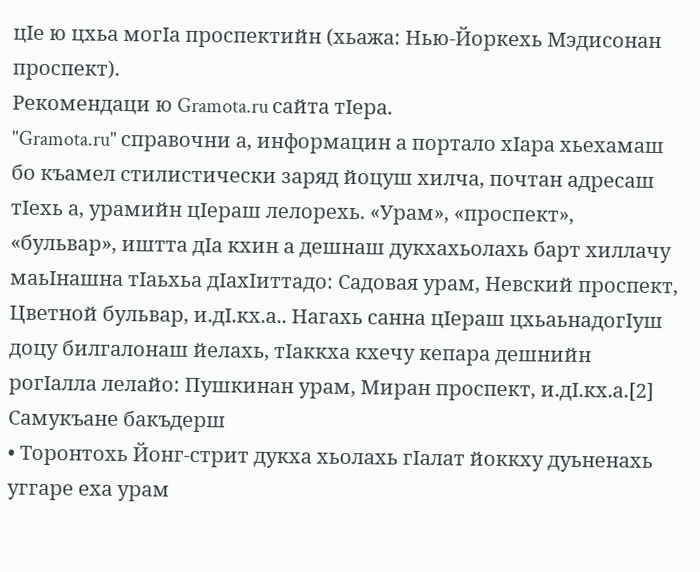цӀе ю цхьа могӀа проспектийн (хьажа: Нью-Йоркехь Мэдисонан проспект).
Рекомендаци ю Gramota.ru сайта тӀера.
"Gramota.ru" справочни а, информацин а портало хӀара хьехамаш бо къамел стилистически заряд йоцуш хилча, почтан адресаш тӀехь а, урамийн цӀераш лелорехь. «Урам», «проспект», «бульвар», иштта дӀа кхин а дешнаш дукхахьолахь барт хиллачу маьӀнашна тӀаьхьа дӀахӀиттадо: Садовая урам, Невский проспект, Цветной бульвар, и.дӀ.кх.а.. Нагахь санна цӀераш цхьаьнадогӀуш доцу билгалонаш йелахь, тӀаккха кхечу кепара дешнийн рогӀалла лелайо: Пушкинан урам, Миран проспект, и.дӀ.кх.а.[2]
Самукъане бакъдерш
• Торонтохь Йонг-стрит дукха хьолахь гӀалат йоккху дуьненахь уггаре еха урам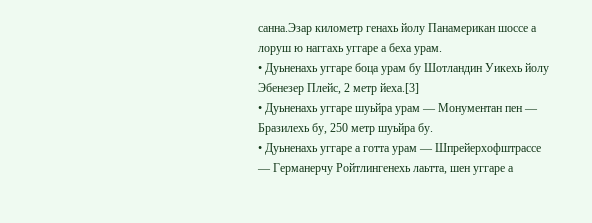санна.Эзар километр генахь йолу Панамерикан шоссе а лоруш ю наггахь уггаре а беха урам.
• Дуьненахь уггаре боца урам бу Шотландин Уикехь йолу Эбенезер Плейс, 2 метр йеха.[3]
• Дуьненахь уггаре шуьйра урам — Монументан пен — Бразилехь бу, 250 метр шуьйра бу.
• Дуьненахь уггаре а готта урам — Шпрейерхофштрассе — Германерчу Ройтлингенехь лаьтта, шен уггаре а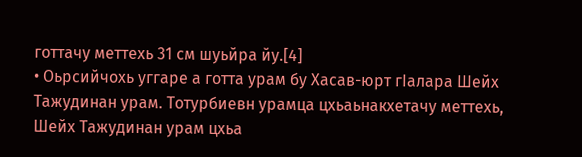готтачу меттехь 31 см шуьйра йу.[4]
• Оьрсийчохь уггаре а готта урам бу Хасав-юрт гӀалара Шейх Тажудинан урам. Тотурбиевн урамца цхьаьнакхетачу меттехь, Шейх Тажудинан урам цхьа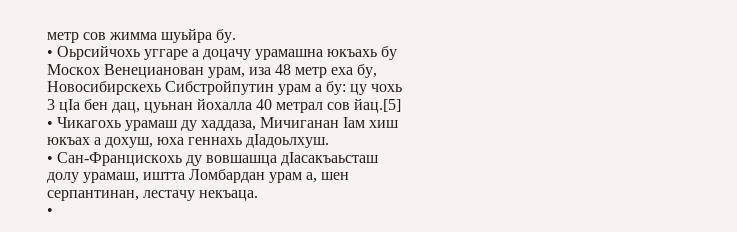метр сов жимма шуьйра бу.
• Оьрсийчохь уггаре а доцачу урамашна юкъахь бу Москох Венецианован урам, иза 48 метр еха бу, Новосибирскехь Сибстройпутин урам а бу: цу чохь 3 цӀа бен дац, цуьнан йохалла 40 метрал сов йац.[5]
• Чикагохь урамаш ду хаддаза, Мичиганан Ӏам хиш юкъах а дохуш, юха геннахь дӀадоьлхуш.
• Сан-Францискохь ду вовшашца дӀасакъаьсташ долу урамаш, иштта Ломбардан урам а, шен серпантинан, лестачу некъаца.
•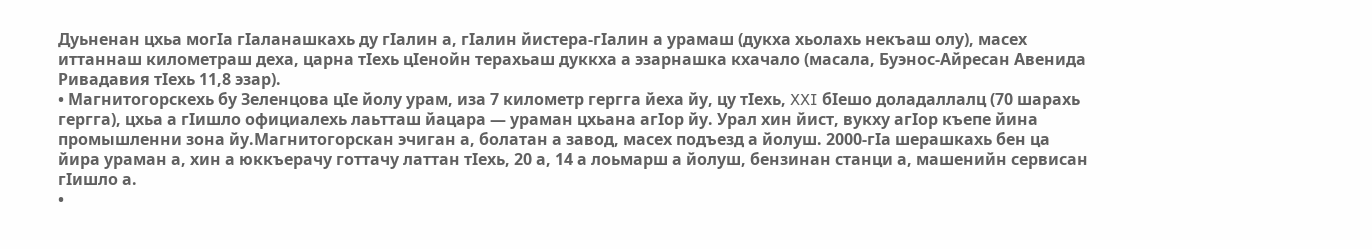Дуьненан цхьа могӀа гӀаланашкахь ду гӀалин а, гӀалин йистера-гӀалин а урамаш (дукха хьолахь некъаш олу), масех иттаннаш километраш деха, царна тӀехь цӀенойн терахьаш дуккха а эзарнашка кхачало (масала, Буэнос-Айресан Авенида Ривадавия тӀехь 11,8 эзар).
• Магнитогорскехь бу Зеленцова цӀе йолу урам, иза 7 километр гергга йеха йу, цу тӀехь, XXI бӀешо доладаллалц (70 шарахь гергга), цхьа а гӀишло официалехь лаьтташ йацара — ураман цхьана агӀор йу. Урал хин йист, вукху агӀор къепе йина промышленни зона йу.Магнитогорскан эчиган а, болатан а завод, масех подъезд а йолуш. 2000-гӀа шерашкахь бен ца йира ураман а, хин а юккъерачу готтачу латтан тӀехь, 20 а, 14 а лоьмарш а йолуш, бензинан станци а, машенийн сервисан гӀишло а.
•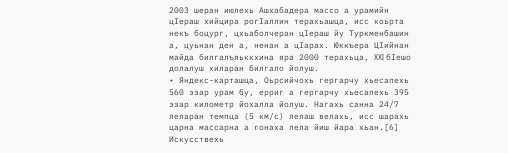2003 шеран июлехь Ашхабадера массо а урамийн цӀераш хийцира рогӀаллин терахьашца, исс коьрта некъ боцург, цхьаболчеран цӀераш йу Туркменбашин а, цуьнан ден а, ненан а цӀарах. Юккъера ЦӀийнан майда билгалъяьккхина яра 2000 терахьца, XXI бӀешо долалуш хиларан билгало йолуш.
• Яндекс-карташца, Оьрсийчохь гергарчу хьесапехь 560 эзар урам бу, ерриг а гергарчу хьесапехь 395 эзар километр йохалла йолуш. Нагахь санна 24/7 леларан темпца (5 км/с) лелаш велахь, исс шарахь царна массарна а гонаха лела йиш йара хьан.[6]
Искусствехь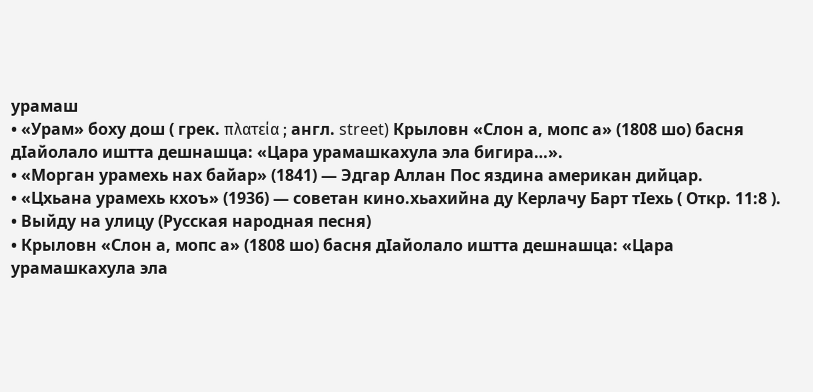урамаш
• «Урам» боху дош ( грек. πλατεία ; англ. street) Крыловн «Слон а, мопс а» (1808 шо) басня дӀайолало иштта дешнашца: «Цара урамашкахула эла бигира…».
• «Морган урамехь нах байар» (1841) — Эдгар Аллан Пос яздина американ дийцар.
• «Цхьана урамехь кхоъ» (1936) — советан кино.хьахийна ду Керлачу Барт тӀехь ( Откр. 11:8 ).
• Выйду на улицу (Русская народная песня)
• Крыловн «Слон а, мопс а» (1808 шо) басня дӀайолало иштта дешнашца: «Цара урамашкахула эла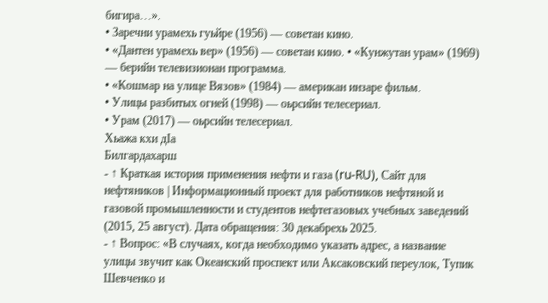бигира…».
• Заречни урамехь гуьйре (1956) — советан кино.
• «Дантен урамехь вер» (1956) — советан кино. • «Кунжутан урам» (1969) — берийн телевизионан программа.
• «Кошмар на улице Вязов» (1984) — американ инзаре фильм.
• Улицы разбитых огней (1998) — оьрсийн телесериал.
• Урам (2017) — оьрсийн телесериал.
Хьажа кхи дIа
Билгардахарш
- ↑ Краткая история применения нефти и газа (ru-RU), Сайт для нефтяников | Информационный проект для работников нефтяной и газовой промышленности и студентов нефтегазовых учебных заведений (2015, 25 август). Дата обращения: 30 декабрехь 2025.
- ↑ Вопрос: «В случаях, когда необходимо указать адрес, а название улицы звучит как Океанский проспект или Аксаковский переулок, Тупик Шевченко и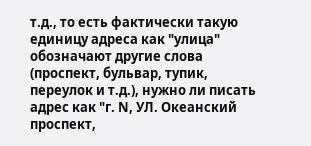т.д., то есть фактически такую единицу адреса как "улица" обозначают другие слова (проспект, бульвар, тупик, переулок и т.д.), нужно ли писать адрес как "г. N, УЛ. Океанский проспект,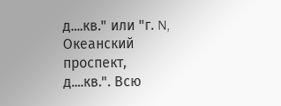д....кв." или "г. N, Океанский проспект, д....кв.". Всю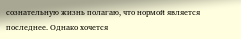сознательную жизнь полагаю, что нормой является последнее. Однако хочется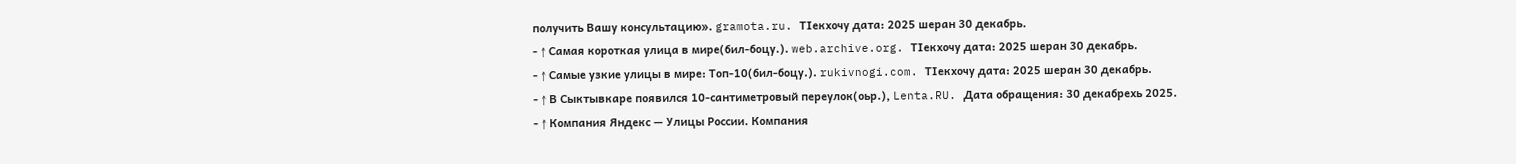получить Вашу консультацию». gramota.ru. ТӀекхочу дата: 2025 шеран 30 декабрь.
- ↑ Самая короткая улица в мире(бил-боцу.). web.archive.org. ТӀекхочу дата: 2025 шеран 30 декабрь.
- ↑ Самые узкие улицы в мире: Топ-10(бил-боцу.). rukivnogi.com. ТӀекхочу дата: 2025 шеран 30 декабрь.
- ↑ В Сыктывкаре появился 10-сантиметровый переулок(оьр.), Lenta.RU. Дата обращения: 30 декабрехь 2025.
- ↑ Компания Яндекс — Улицы России. Компания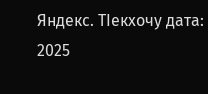Яндекс. ТӀекхочу дата: 2025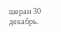шеран 30 декабрь.